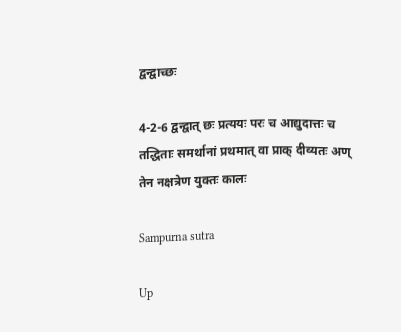द्वन्द्वाच्छः

4-2-6 द्वन्द्वात् छः प्रत्ययः परः च आद्युदात्तः च तद्धिताः समर्थानां प्रथमात् वा प्राक् दीव्यतः अण् तेन नक्षत्रेण युक्तः कालः

Sampurna sutra

Up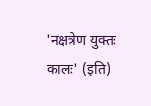'नक्षत्रेण युक्तः कालः' (इति)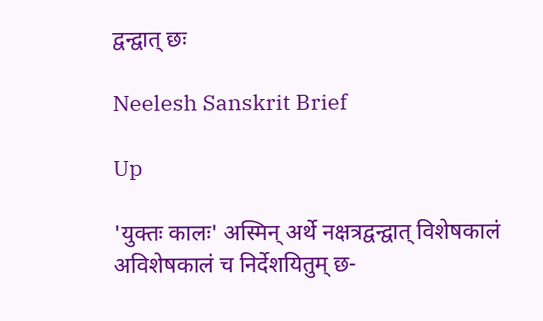द्वन्द्वात् छः

Neelesh Sanskrit Brief

Up

'युक्तः कालः' अस्मिन् अर्थे नक्षत्रद्वन्द्वात् विशेषकालं अविशेषकालं च निर्देशयितुम् छ-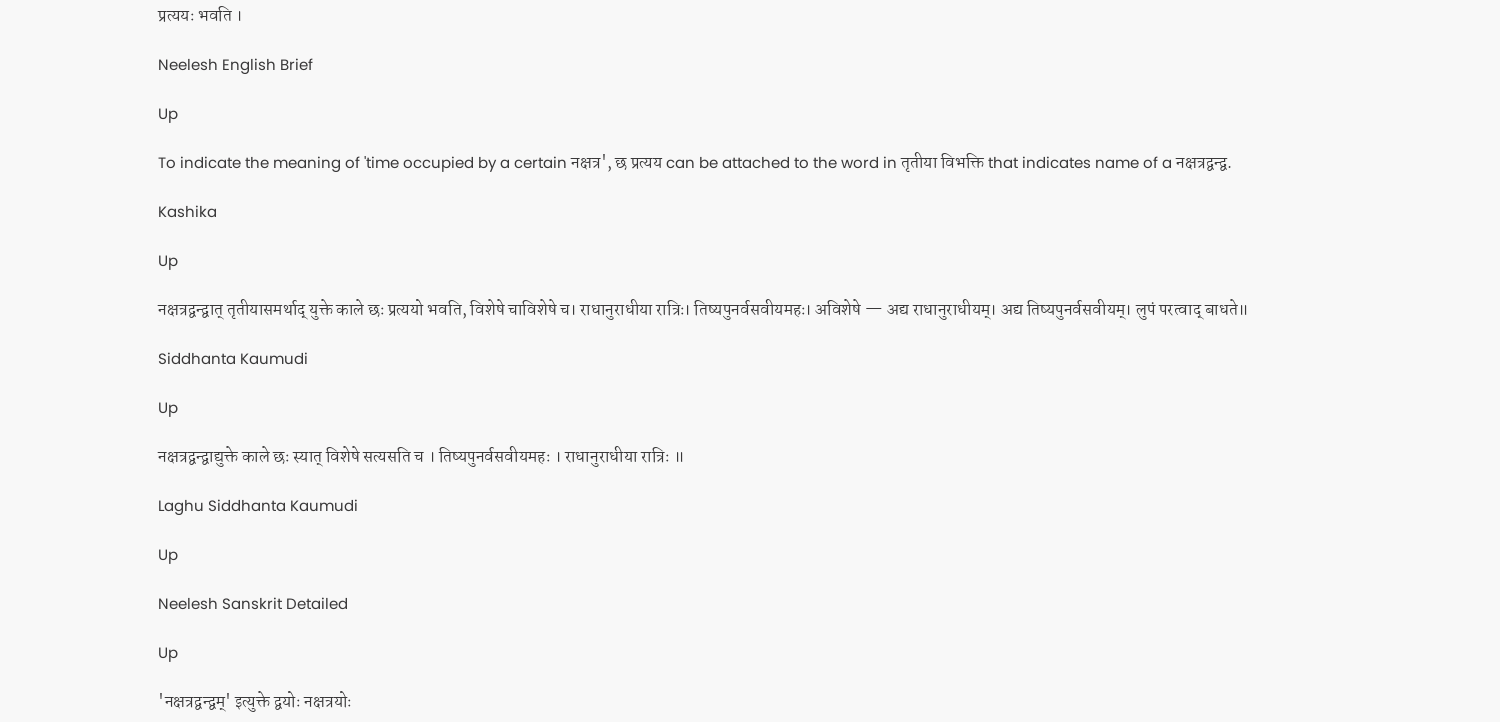प्रत्ययः भवति ।

Neelesh English Brief

Up

To indicate the meaning of 'time occupied by a certain नक्षत्र', छ प्रत्यय can be attached to the word in तृतीया विभक्ति that indicates name of a नक्षत्रद्वन्द्व.

Kashika

Up

नक्षत्रद्वन्द्वात् तृतीयासमर्थाद् युक्ते काले छः प्रत्ययो भवति, विशेषे चाविशेषे च। राधानुराधीया रात्रिः। तिष्यपुनर्वसवीयमहः। अविशेषे — अद्य राधानुराधीयम्। अद्य तिष्यपुनर्वसवीयम्। लुपं परत्वाद् बाधते॥

Siddhanta Kaumudi

Up

नक्षत्रद्वन्द्वाद्युक्ते काले छः स्यात् विशेषे सत्यसति च । तिष्यपुनर्वसवीयमहः । राधानुराधीया रात्रिः ॥

Laghu Siddhanta Kaumudi

Up

Neelesh Sanskrit Detailed

Up

'नक्षत्रद्वन्द्वम्' इत्युक्ते द्वयोः नक्षत्रयोः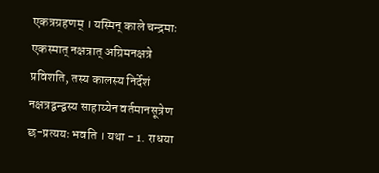एकत्रग्रहणम् । यस्मिन् काले चन्द्रमाः एकस्मात् नक्षत्रात् अग्रिमनक्षत्रे प्रविशति, तस्य कालस्य निर्देशं नक्षत्रद्वन्द्वस्य साहाय्येन वर्तमानसूत्रेण छ-प्रत्ययः भवति । यथा - 1. राधया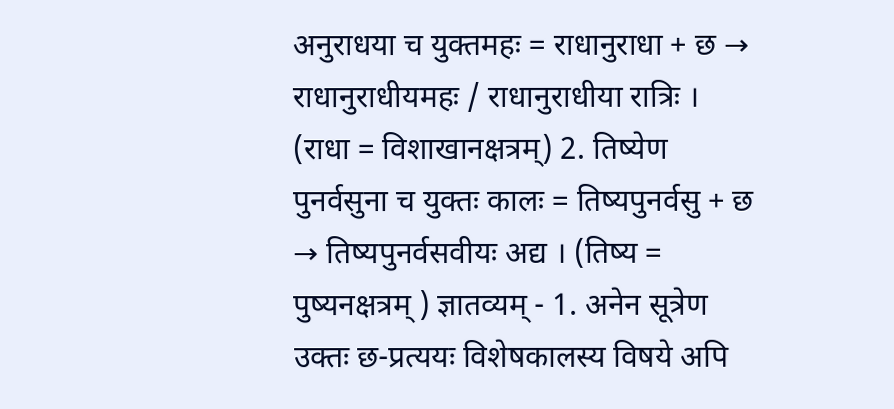अनुराधया च युक्तमहः = राधानुराधा + छ → राधानुराधीयमहः / राधानुराधीया रात्रिः । (राधा = विशाखानक्षत्रम्) 2. तिष्येण पुनर्वसुना च युक्तः कालः = तिष्यपुनर्वसु + छ → तिष्यपुनर्वसवीयः अद्य । (तिष्य = पुष्यनक्षत्रम् ) ज्ञातव्यम् - 1. अनेन सूत्रेण उक्तः छ-प्रत्ययः विशेषकालस्य विषये अपि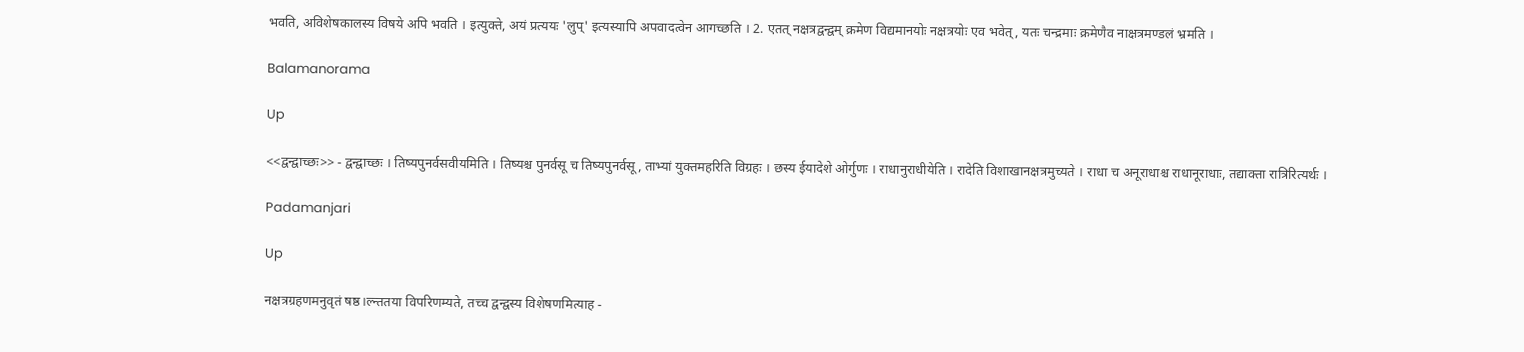भवति, अविशेषकालस्य विषये अपि भवति । इत्युक्ते, अयं प्रत्ययः 'लुप्' इत्यस्यापि अपवादत्वेन आगच्छति । 2. एतत् नक्षत्रद्वन्द्वम् क्रमेण विद्यमानयोः नक्षत्रयोः एव भवेत्, यतः चन्द्रमाः क्रमेणैव नाक्षत्रमण्डलं भ्रमति ।

Balamanorama

Up

<<द्वन्द्वाच्छः>> - द्वन्द्वाच्छः । तिष्यपुनर्वसवीयमिति । तिष्यश्च पुनर्वसू च तिष्यपुनर्वसू, ताभ्यां युक्तमहरिति विग्रहः । छस्य ईयादेशे ओर्गुणः । राधानुराधीयेति । रादेति विशाखानक्षत्रमुच्यते । राधा च अनूराधाश्च राधानूराधाः, तद्याक्ता रात्रिरित्यर्थः ।

Padamanjari

Up

नक्षत्रग्रहणमनुवृतं षष्ठ।ल्न्ततया विपरिणम्यते, तच्च द्वन्द्वस्य विशेषणमित्याह -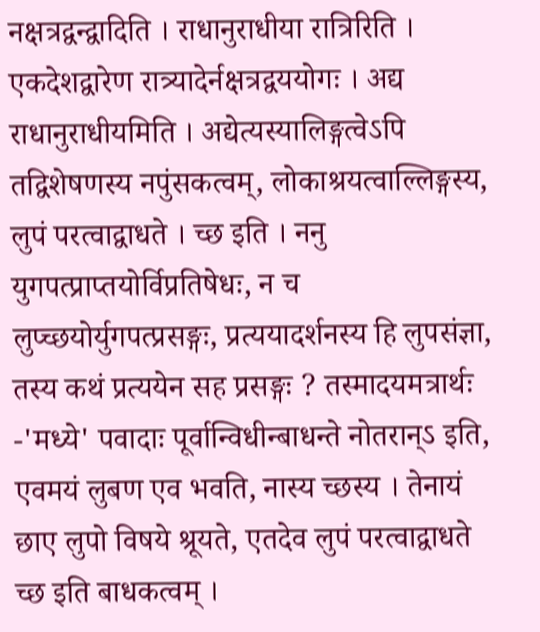नक्षत्रद्वन्द्वादिति । राधानुराधीया रात्रिरिति । एकदेशद्वारेण रात्र्यादेर्नक्षत्रद्वययोगः । अद्य राधानुराधीयमिति । अद्येत्यस्यालिङ्गत्वेऽपि तद्विशेषणस्य नपुंसकत्वम्, लोकाश्रयत्वाल्लिङ्गस्य, लुपं परत्वाद्वाधते । च्छ इति । ननु युगपत्प्राप्तयोर्विप्रतिषेधः, न च लुप्च्छयोर्युगपत्प्रसङ्गः, प्रत्ययादर्शनस्य हि लुपसंज्ञा, तस्य कथं प्रत्ययेन सह प्रसङ्गः ? तस्मादयमत्रार्थः -'मध्ये' पवादाः पूर्वान्विधीन्बाधन्ते नोतरान्ऽ इति, एवमयं लुबण एव भवति, नास्य च्छस्य । तेनायं छाए लुपो विषये श्रूयते, एतदेव लुपं परत्वाद्वाधते च्छ इति बाधकत्वम् ।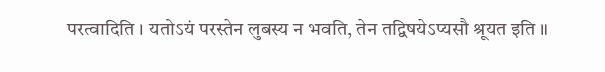परत्वादिति । यतोऽयं परस्तेन लुबस्य न भवति, तेन तद्विषयेऽप्यसौ श्रूयत इति ॥